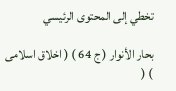تخطي إلى المحتوى الرئيسي

بحار الأنوار ( ج 64 ) ( اخلاق اسلامى ) (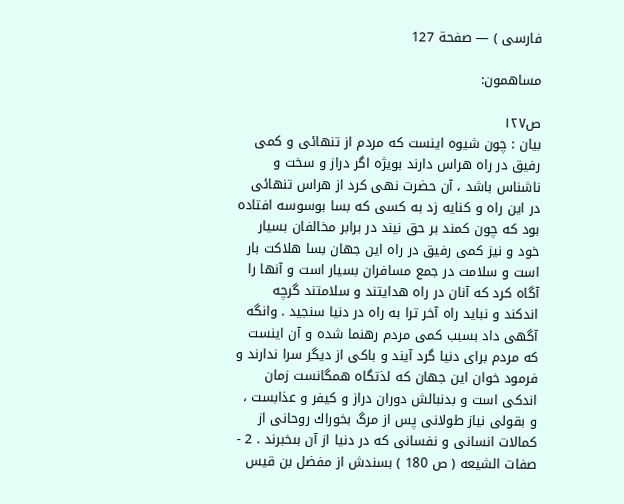فارسى ) — صفحة 127

مساهمون:

ص١٢٧
بيان : چون شيوه اينست كه مردم از تنهائى و كمى رفيق در راه هراس دارند بويژه اگر دراز و سخت و ناشناس باشد ، آن حضرت نهى كرد از هراس تنهائى در اين راه و كنايه زد به كسى كه بسا بوسوسه افتاده بود كه چون كمند بر حق نيند در برابر مخالفان بسيار خود و نيز كمى رفيق در راه اين جهان بسا هلاكت بار است و سلامت در جمع مسافران بسيار است و آنها را آگاه كرد كه آنان در راه هدايتند و سلامتند گرچه اندكند و نبايد راه آخر ترا به راه در دنيا سنجيد . وانگه آگهى داد بسبب كمى مردم رهنما شده و آن اينست كه مردم براى دنيا گرد آيند و باكى از ديگر سرا ندارند و فرمود خوان اين جهان كه لذتگاه همگانست زمان اندكى است و بدنبالش دوران دراز و كيفر و عذابست ، و بقولى نياز طولانى پس از مرگ بخوراك روحانى از كمالات انسانى و نفسانى كه در دنيا از آن بىخبرند . 2 - صفات الشيعه ( ص 180 ) بسندش از مفضل بن قيس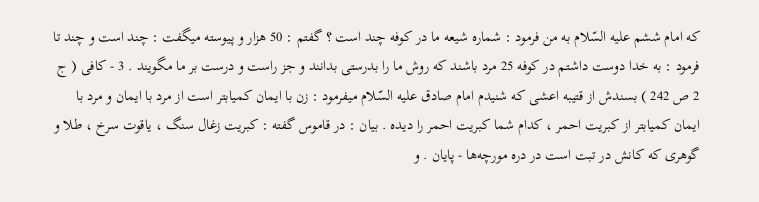كه امام ششم عليه السّلام به من فرمود : شماره شيعه ما در كوفه چند است ؟ گفتم : 50 هزار و پيوسته ميگفت : چند است و چند تا فرمود : به خدا دوست داشتم در كوفه 25 مرد باشند كه روش ما را بدرستى بدانند و جز راست و درست بر ما مگويند . 3 - كافى ( ج 2 ص 242 ) بسندش از قتيبه اعشى كه شنيدم امام صادق عليه السّلام ميفرمود : زن با ايمان كميابتر است از مرد با ايمان و مرد با ايمان كميابتر از كبريت احمر ، كدام شما كبريت احمر را ديده . بيان : در قاموس گفته : كبريت زغال سنگ ، ياقوت سرخ ، طلا و گوهرى كه كانش در تبت است در دره مورچه‌ها - پايان . و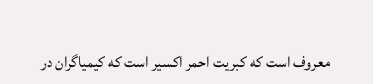معروف است كه كبريت احمر اكسير است كه كيمياگران در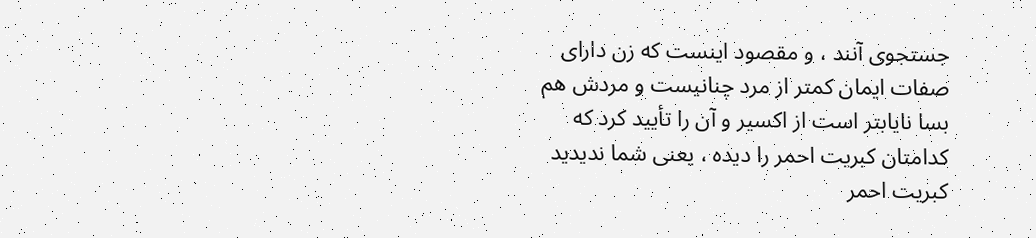جستجوى آنند ، و مقصود اينست كه زن داراى صفات ايمان كمتر از مرد چنانيست و مردش هم بسا نايابتر است از اكسير و آن را تأييد كرد كه كدامتان كبريت احمر را ديده ، يعنى شما نديديد كبريت احمر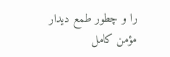را و چطور طمع ديدار مؤمن كامل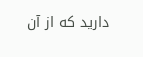داريد كه از آن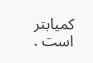كميابتر است .